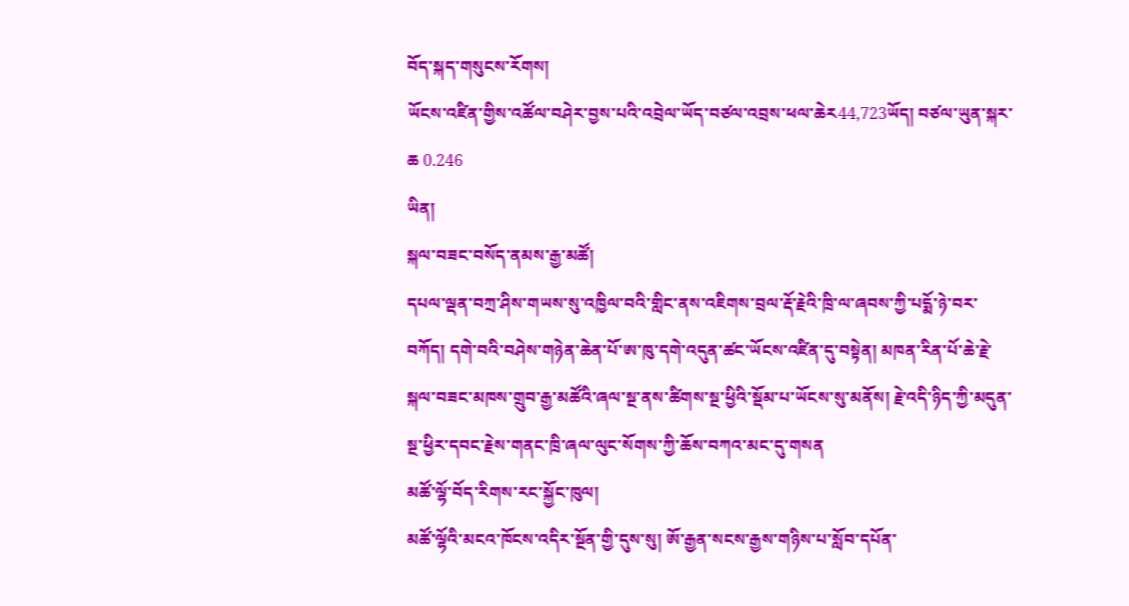བོད་སྐད་གསུངས་རོགས།
ཡོངས་འཛིན་གྱིས་འཚོལ་བཤེར་བྱས་པའི་འབྲེལ་ཡོད་བཙལ་འབྲས་ཕལ་ཆེར44,723ཡོད། བཙལ་ཡུན་སྐར་ཆ 0.246
ཡིན།
སྐལ་བཟང་བསོད་ནམས་རྒྱ་མཚོ།
དཔལ་ལྡན་བཀྲ་ཤིས་གཡས་སུ་འཁྱིལ་བའི་གླིང་ནས་འཇིགས་བྲལ་རྡོ་རྗེའི་ཁྲི་ལ་ཞབས་ཀྱི་པདྨོ་ཉེ་བར་བཀོད། དགེ་བའི་བཤེས་གཉེན་ཆེན་པོ་ཨ་ཁུ་དགེ་འདུན་ཚང་ཡོངས་འཛིན་དུ་བསྟེན། མཁན་རིན་པོ་ཆེ་རྗེ་སྐལ་བཟང་མཁས་གྲུབ་རྒྱ་མཚོའི་ཞལ་སྔ་ནས་ཚིགས་སྔ་ཕྱིའི་སྡོམ་པ་ཡོངས་སུ་མནོས། རྗེ་འདི་ཉིད་ཀྱི་མདུན་སྔ་ཕྱིར་དབང་རྗེས་གནང་ཁྲི་ཞལ་ལུང་སོགས་ཀྱི་ཆོས་བཀའ་མང་དུ་གསན
མཚོ་ལྷོ་བོད་རིགས་རང་སྐྱོང་ཁུལ།
མཚོ་ལྷོའི་མངའ་ཁོངས་འདིར་སྔོན་གྱི་དུས་སུ། ཨོ་རྒྱན་སངས་རྒྱས་གཉིས་པ་སློབ་དཔོན་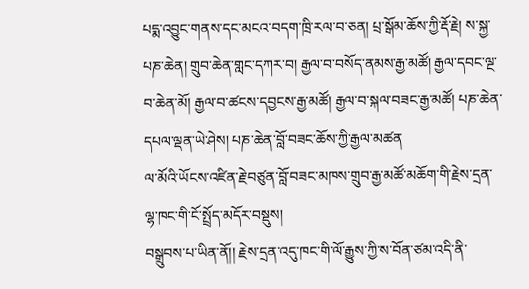པདྨ་འབྱུང་གནས་དང་མངའ་བདག་ཁྲི་རལ་བ་ཅན། པྲ་སྒོམ་ཆོས་ཀྱི་རྡོ་རྗེ། ས་སྐྱ་པཎ་ཆེན། གྲུབ་ཆེན་གླང་དཀར་བ། རྒྱལ་བ་བསོད་ནམས་རྒྱ་མཚོ། རྒྱལ་དབང་ལྔ་བ་ཆེན་མོ། རྒྱལ་བ་ཚངས་དབྱངས་རྒྱ་མཚོ། རྒྱལ་བ་སྐལ་བཟང་རྒྱ་མཚོ། པཎ་ཆེན་དཔལ་ལྡན་ཡེ་ཤེས། པཎ་ཆེན་བློ་བཟང་ཆོས་ཀྱི་རྒྱལ་མཚན
ལ་མོའི་ཡོངས་འཛིན་རྗེ་བཙུན་བློ་བཟང་མཁས་གྲུབ་རྒྱ་མཚོ་མཆོག་གི་རྗེས་དྲན་ལྷ་ཁང་གི་ངོ་སྤྲོད་མདོར་བསྡུས།
བསྒྲུབས་པ་ཡིན་ནོ།། རྗེས་དྲན་འདུ་ཁང་གི་ལོ་རྒྱུས་ཀྱི་ས་བོན་ཙམ་འདི་ནི་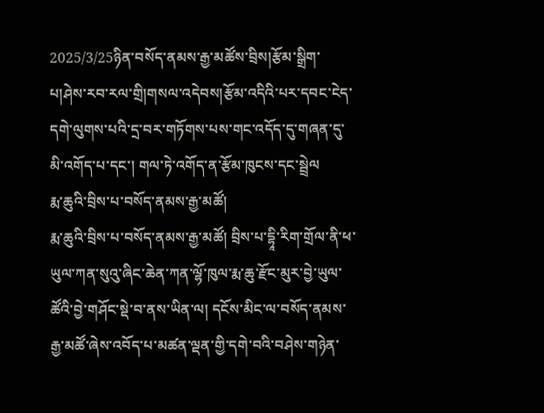2025/3/25ཉིན་བསོད་ནམས་རྒྱ་མཚོས་བྲིས།རྩོམ་སྒྲིག་པ།ཤེས་རབ་རལ་གྲི།གསལ་འདེབས།རྩོམ་འདིའི་པར་དབང་ངེད་དགེ་ལུགས་པའི་དྲ་བར་གཏོགས་པས་གང་འདོད་དུ་གཞན་དུ་མི་འགོད་པ་དང་། གལ་ཏེ་འགོད་ན་རྩོམ་ཁུངས་དང་སྦྲེལ
རྨ་ཆུའི་བྲིས་པ་བསོད་ནམས་རྒྱ་མཚོ།
རྨ་ཆུའི་བྲིས་པ་བསོད་ནམས་རྒྱ་མཚོ། བྲིས་པ་དྷཱི་རིག་གྲོལ་ནི་ཕ་ཡུལ་ཀན་སུའུ་ཞིང་ཆེན་ཀན་ལྷོ་ཁུལ་རྨ་ཆུ་རྫོང་མུར་བྱེ་ཡུལ་ཚོའི་བྱེ་གཤོང་སྡེ་བ་ནས་ཡིན་ལ། དངོས་མིང་ལ་བསོད་ནམས་རྒྱ་མཚོ་ཞེས་འབོད་པ་མཚན་ལྡན་གྱི་དགེ་བའི་བཤེས་གཉེན་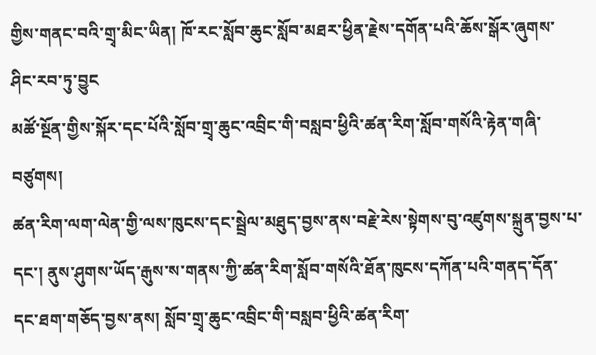གྱིས་གནང་བའི་གྲྭ་མིང་ཡིན། ཁོ་རང་སློབ་ཆུང་སློབ་མཐར་ཕྱིན་རྗེས་དགོན་པའི་ཆོས་སྒོར་ཞུགས་ཤིང་རབ་ཏུ་བྱུང
མཚོ་སྔོན་གྱིས་སྐོར་དང་པོའི་སློབ་གྲྭ་ཆུང་འབྲིང་གི་བསླབ་ཕྱིའི་ཚན་རིག་སློབ་གསོའི་རྟེན་གཞི་བཙུགས།
ཚན་རིག་ལག་ལེན་གྱི་ལས་ཁུངས་དང་སྦྲེལ་མཐུད་བྱས་ནས་བརྗེ་རེས་སྟེགས་བུ་འཛུགས་སྐྲུན་བྱས་པ་དང་། ནུས་ཤུགས་ཡོད་རྒུས་ས་གནས་ཀྱི་ཚན་རིག་སློབ་གསོའི་ཐོན་ཁུངས་དཀོན་པའི་གནད་དོན་དང་ཐག་གཅོད་བྱས་ནས། སློབ་གྲྭ་ཆུང་འབྲིང་གི་བསླབ་ཕྱིའི་ཚན་རིག་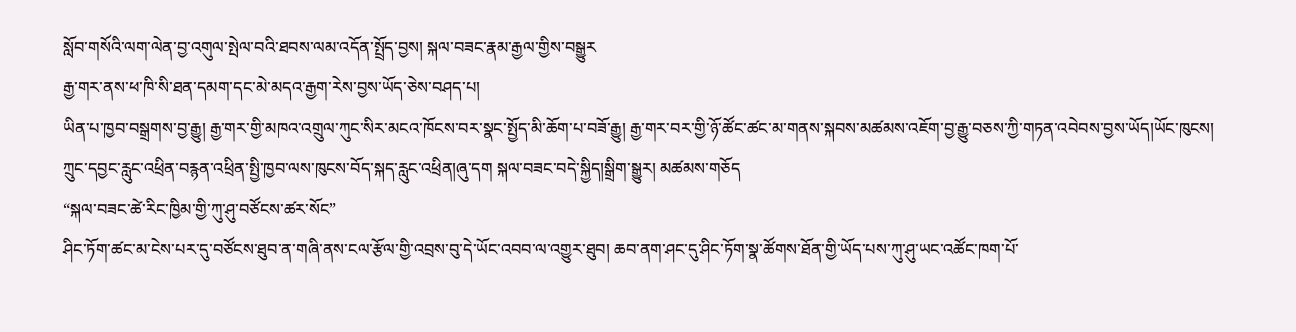སློབ་གསོའི་ལག་ལེན་བྱ་འགུལ་སྤེལ་བའི་ཐབས་ལམ་འདོན་སྤྲོད་བྱས། སྐལ་བཟང་རྣམ་རྒྱལ་གྱིས་བསྒྱུར
རྒྱ་གར་ནས་ཕ་ཁི་སི་ཐན་དམག་དང་མེ་མདའ་རྒྱག་རེས་བྱས་ཡོད་ཅེས་བཤད་པ།
ཡིན་པ་ཁྱབ་བསྒྲགས་བྱ་རྒྱུ། རྒྱ་གར་གྱི་མཁའ་འགྲུལ་ཀུང་སིར་མངའ་ཁོངས་བར་སྣང་སྤྱོད་མི་ཆོག་པ་བཟོ་རྒྱུ། རྒྱ་གར་བར་གྱི་ཉོ་ཚོང་ཚང་མ་གནས་སྐབས་མཚམས་འཇོག་བྱ་རྒྱུ་བཅས་ཀྱི་གཏན་འབེབས་བྱས་ཡོད།ཡོང་ཁུངས། ཀྲུང་དབྱང་རླུང་འཕྲིན་བརྙན་འཕྲིན་སྤྱི་ཁྱབ་ལས་ཁུངས་བོད་སྐད་རླུང་འཕྲིན།ཞུ་དག སྐལ་བཟང་བདེ་སྐྱིད།སྒྲིག་སྒྱུར། མཚམས་གཅོད
“སྐལ་བཟང་ཚེ་རིང་ཁྱིམ་གྱི་ཀུ་ཤུ་བཙོངས་ཚར་སོང”
ཤིང་ཏོག་ཚང་མ་ངེས་པར་དུ་བཙོངས་ཐུབ་ན་གཞི་ནས་ངལ་རྩོལ་གྱི་འབྲས་བུ་དེ་ཡོང་འབབ་ལ་འགྱུར་ཐུབ། ཆབ་ནག་ཤང་དུ་ཤིང་ཏོག་སྣ་ཚོགས་ཐོན་གྱི་ཡོད་པས་ཀུ་ཤུ་ཡང་འཚོང་ཁག་པོ་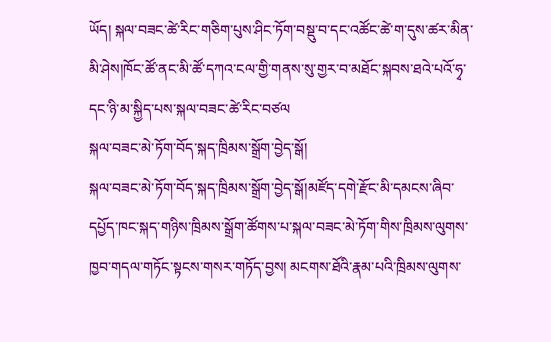ཡོད། སྐལ་བཟང་ཚེ་རིང་གཅིག་པུས་ཤིང་ཏོག་བསྡུ་བ་དང་འཚོང་ཚེ་ག་དུས་ཚར་མིན་མི་ཤེས།ཁོང་ཚོ་ནང་མི་ཚོ་དཀའ་ངལ་གྱི་གནས་སུ་གྱར་བ་མཐོང་སྐབས་ཐའེ་པའོ་ཧྭ་དང་ཉི་མ་སྐྱིད་པས་སྐལ་བཟང་ཚེ་རིང་བཙལ
སྐལ་བཟང་མེ་ཏོག་བོད་སྐད་ཁྲིམས་སྒྲོག་བྱེད་སྒོ།
སྐལ་བཟང་མེ་ཏོག་བོད་སྐད་ཁྲིམས་སྒྲོག་བྱེད་སྒོ།མཛོད་དགེ་རྫོང་མི་དམངས་ཞིབ་དཔྱོད་ཁང་སྐད་གཉིས་ཁྲིམས་སྒྲོག་ཚོགས་པ་སྐལ་བཟང་མེ་ཏོག་གིས་ཁྲིམས་ལུགས་ཁྱབ་གདལ་གཏོང་སྟངས་གསར་གཏོད་བྱས། མངགས་ཐོའི་རྣམ་པའི་ཁྲིམས་ལུགས་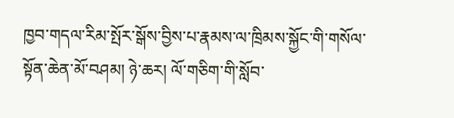ཁྱབ་གདལ་རིམ་སྤོར་སྒོས་བྱིས་པ་རྣམས་ལ་ཁྲིམས་སྐྱོང་གི་གསོལ་སྟོན་ཆེན་མོ་བཤམ། ཉེ་ཆར། ལོ་གཅིག་གི་སློབ་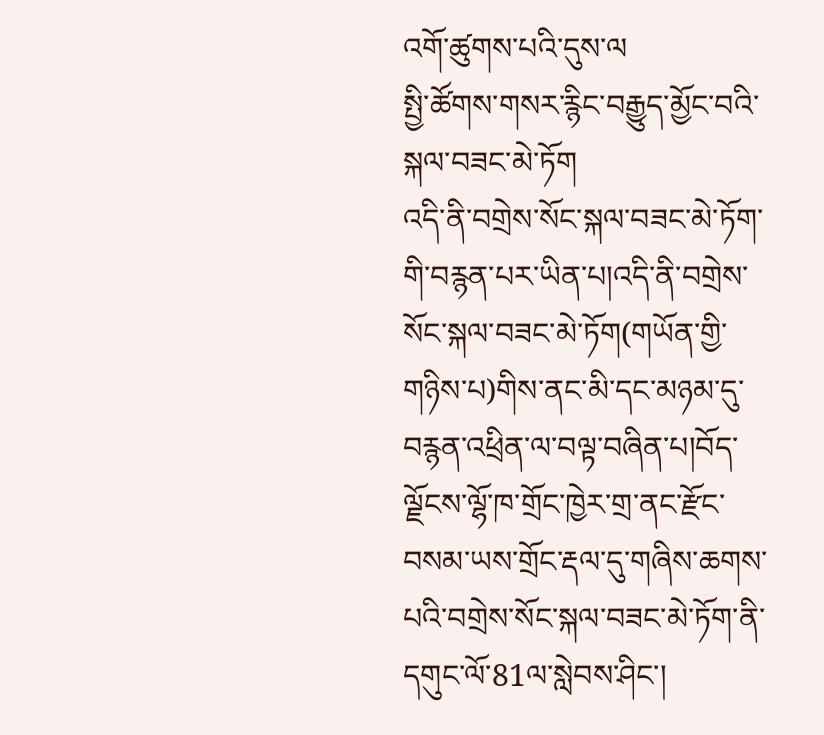འགོ་ཚུགས་པའི་དུས་ལ
སྤྱི་ཚོགས་གསར་རྙིང་བརྒྱུད་མྱོང་བའི་སྐལ་བཟང་མེ་ཏོག
འདི་ནི་བགྲེས་སོང་སྐལ་བཟང་མེ་ཏོག་གི་བརྙན་པར་ཡིན་པ།འདི་ནི་བགྲེས་སོང་སྐལ་བཟང་མེ་ཏོག(གཡོན་གྱི་གཉིས་པ)གིས་ནང་མི་དང་མཉམ་དུ་བརྙན་འཕྲིན་ལ་བལྟ་བཞིན་པ།བོད་ལྗོངས་ལྷོ་ཁ་གྲོང་ཁྱེར་གྲ་ནང་རྫོང་བསམ་ཡས་གྲོང་རྡལ་དུ་གཞིས་ཆགས་པའི་བགྲེས་སོང་སྐལ་བཟང་མེ་ཏོག་ནི་དགུང་ལོ་81ལ་སླེབས་ཤིང་།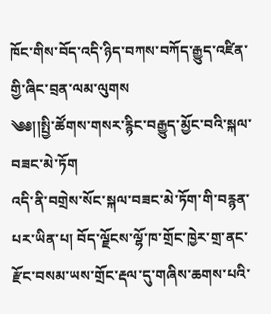ཁོང་གིས་བོད་འདི་ཉིད་བཀས་བཀོད་རྒྱུད་འཛིན་གྱི་ཞིང་བྲན་ལམ་ལུགས
༄༅།།སྤྱི་ཚོགས་གསར་རྙིང་བརྒྱུད་མྱོང་བའི་སྐལ་བཟང་མེ་ཏོག
འདི་ནི་བགྲེས་སོང་སྐལ་བཟང་མེ་ཏོག་གི་བརྙན་པར་ཡིན་པ། བོད་ལྗོངས་ལྷོ་ཁ་གྲོང་ཁྱེར་གྲ་ནང་རྫོང་བསམ་ཡས་གྲོང་རྡལ་དུ་གཞིས་ཆགས་པའི་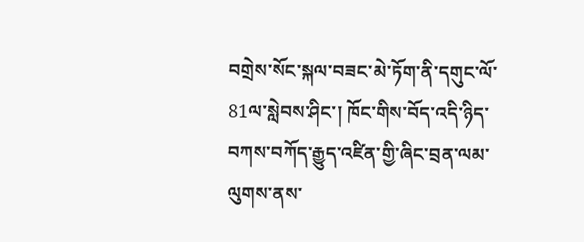བགྲེས་སོང་སྐལ་བཟང་མེ་ཏོག་ནི་དགུང་ལོ་81ལ་སླེབས་ཤིང་། ཁོང་གིས་བོད་འདི་ཉིད་བཀས་བཀོད་རྒྱུད་འཛིན་གྱི་ཞིང་བྲན་ལམ་ལུགས་ནས་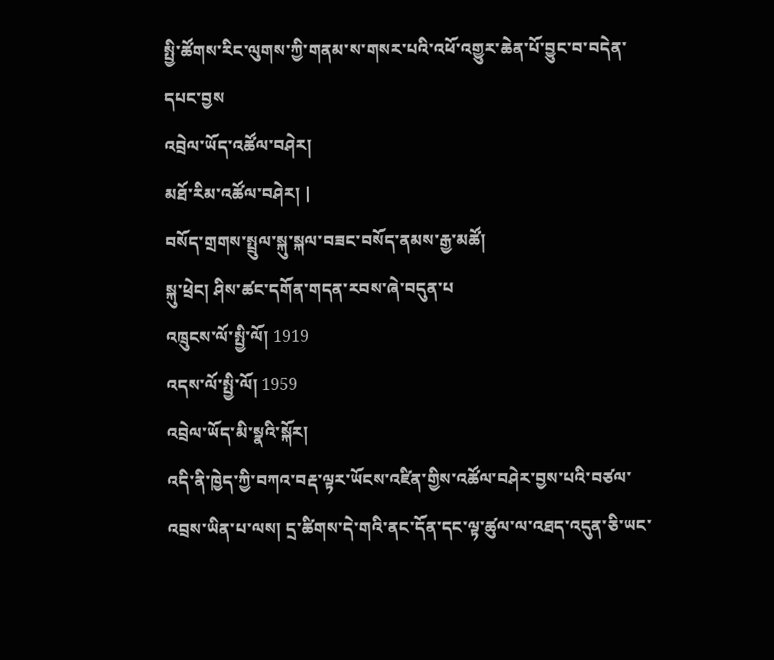སྤྱི་ཚོགས་རིང་ལུགས་ཀྱི་གནམ་ས་གསར་པའི་འཕོ་འགྱུར་ཆེན་པོ་བྱུང་བ་བདེན་དཔང་བྱས
འབྲེལ་ཡོད་འཚོལ་བཤེར།
མཐོ་རིམ་འཚོལ་བཤེར། |
བསོད་གྲགས་སྤྲུལ་སྐུ་སྐལ་བཟང་བསོད་ནམས་རྒྱ་མཚོ།
སྐུ་ཕྲེང། ཤིས་ཚང་དགོན་གདན་རབས་ཞེ་བདུན་པ
འཁྲུངས་ལོ་སྤྱི་ལོ། 1919
འདས་ལོ་སྤྱི་ལོ། 1959
འབྲེལ་ཡོད་མི་སྣའི་སྐོར།
འདི་ནི་ཁྱེད་ཀྱི་བཀའ་བརྡ་ལྟར་ཡོངས་འཛིན་གྱིས་འཚོལ་བཤེར་བྱས་པའི་བཙལ་འབྲས་ཡིན་པ་ལས། དྲ་ཚིགས་དེ་གའི་ནང་དོན་དང་ལྟ་ཚུལ་ལ་འཐད་འདུན་ཅི་ཡང་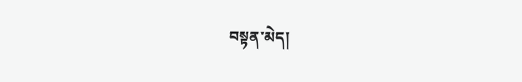བསྟན་མེད།